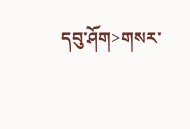དབུ་ཤོག>གསར་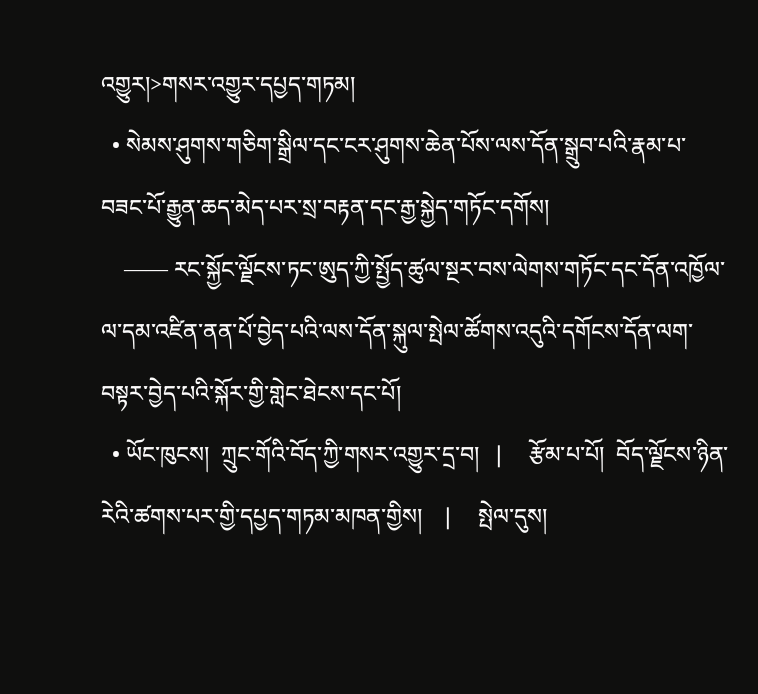འགྱུར།>གསར་འགྱུར་དཔྱད་གཏམ།
  • སེམས་ཤུགས་གཅིག་སྒྲིལ་དང་ངར་ཤུགས་ཆེན་པོས་ལས་དོན་སྒྲུབ་པའི་རྣམ་པ་བཟང་པོ་རྒྱུན་ཆད་མེད་པར་སྲ་བརྟན་དང་རྒྱ་སྐྱེད་གཏོང་དགོས།
    —— རང་སྐྱོང་ལྗོངས་ཏང་ཨུད་ཀྱི་སྤྱོད་ཚུལ་སྔར་བས་ལེགས་གཏོང་དང་དོན་འཁྱོལ་ལ་དམ་འཛིན་ནན་པོ་བྱེད་པའི་ལས་དོན་སྐུལ་སྤེལ་ཚོགས་འདུའི་དགོངས་དོན་ལག་བསྟར་བྱེད་པའི་སྐོར་གྱི་གླེང་ཐེངས་དང་པོ།
  • ཡོང་ཁུངས།  ཀྲུང་གོའི་བོད་ཀྱི་གསར་འགྱུར་དྲ་བ།   |     རྩོམ་པ་པོ།  བོད་ལྗོངས་ཉིན་རེའི་ཚགས་པར་གྱི་དཔྱད་གཏམ་མཁན་གྱིས།    |     སྤེལ་དུས།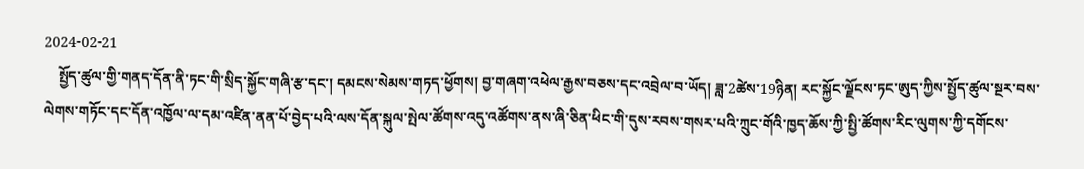2024-02-21
    སྤྱོད་ཚུལ་གྱི་གནད་དོན་ནི་ཏང་གི་སྲིད་སྐྱོང་གཞི་རྩ་དང་། དམངས་སེམས་གཏད་ཕྱོགས། བྱ་གཞག་འཕེལ་རྒྱས་བཅས་དང་འབྲེལ་བ་ཡོད། ཟླ་2ཚེས་19ཉིན། རང་སྐྱོང་ལྗོངས་ཏང་ཨུད་ཀྱིས་སྤྱོད་ཚུལ་སྔར་བས་ལེགས་གཏོང་དང་དོན་འཁྱོལ་ལ་དམ་འཛིན་ནན་པོ་བྱེད་པའི་ལས་དོན་སྐུལ་སྤེལ་ཚོགས་འདུ་འཚོགས་ནས་ཞི་ཅིན་ཕིང་གི་དུས་རབས་གསར་པའི་ཀྲུང་གོའི་ཁྱད་ཆོས་ཀྱི་སྤྱི་ཚོགས་རིང་ལུགས་ཀྱི་དགོངས་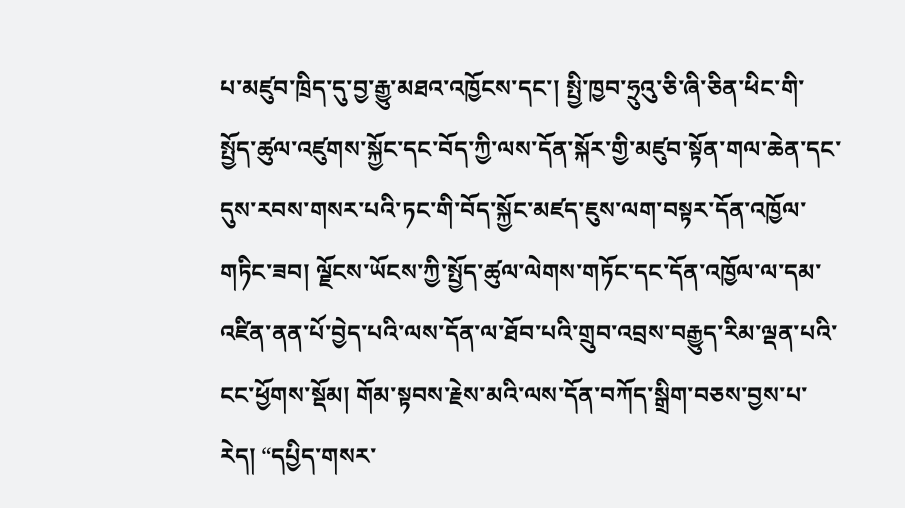པ་མཛུབ་ཁྲིད་དུ་བྱ་རྒྱུ་མཐའ་འཁྱོངས་དང་། སྤྱི་ཁྱབ་ཧྲུའུ་ཅི་ཞི་ཅིན་ཕིང་གི་སྤྱོད་ཚུལ་འཛུགས་སྐྱོང་དང་བོད་ཀྱི་ལས་དོན་སྐོར་གྱི་མཛུབ་སྟོན་གལ་ཆེན་དང་དུས་རབས་གསར་པའི་ཏང་གི་བོད་སྐྱོང་མཛད་ཇུས་ལག་བསྟར་དོན་འཁྱོལ་གཏིང་ཟབ། ལྗོངས་ཡོངས་ཀྱི་སྤྱོད་ཚུལ་ལེགས་གཏོང་དང་དོན་འཁྱོལ་ལ་དམ་འཛིན་ནན་པོ་བྱེད་པའི་ལས་དོན་ལ་ཐོབ་པའི་གྲུབ་འབྲས་བརྒྱུད་རིམ་ལྡན་པའི་ངང་ཕྱོགས་སྡོམ། གོམ་སྟབས་རྗེས་མའི་ལས་དོན་བཀོད་སྒྲིག་བཅས་བྱས་པ་རེད། “དཔྱིད་གསར་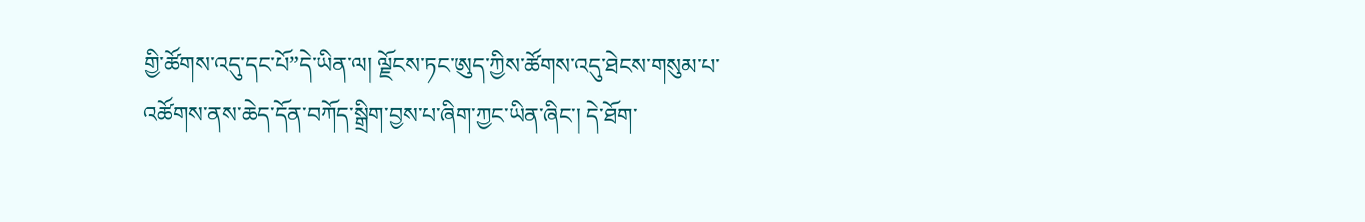གྱི་ཚོགས་འདུ་དང་པོ”དེ་ཡིན་ལ། ལྗོངས་ཏང་ཨུད་ཀྱིས་ཚོགས་འདུ་ཐེངས་གསུམ་པ་འཚོགས་ནས་ཆེད་དོན་བཀོད་སྒྲིག་བྱས་པ་ཞིག་ཀྱང་ཡིན་ཞིང་། དེ་ཐོག་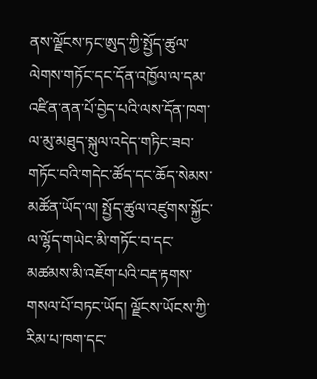ནས་ལྗོངས་ཏང་ཨུད་ཀྱི་སྤྱོད་ཚུལ་ལེགས་གཏོང་དང་དོན་འཁྱོལ་ལ་དམ་འཛིན་ནན་པོ་བྱེད་པའི་ལས་དོན་ཁག་ལ་མུ་མཐུད་སྐུལ་འདེད་གཏིང་ཟབ་གཏོང་བའི་གདེང་ཚོད་དང་ཆོད་སེམས་མཚོན་ཡོད་ལ། སྤྱོད་ཚུལ་འཛུགས་སྐྱོང་ལ་ལྷོད་གཡེང་མི་གཏོང་བ་དང་མཚམས་མི་འཇོག་པའི་བརྡ་རྟགས་གསལ་པོ་བཏང་ཡོད། ལྗོངས་ཡོངས་ཀྱི་རིམ་པ་ཁག་དང་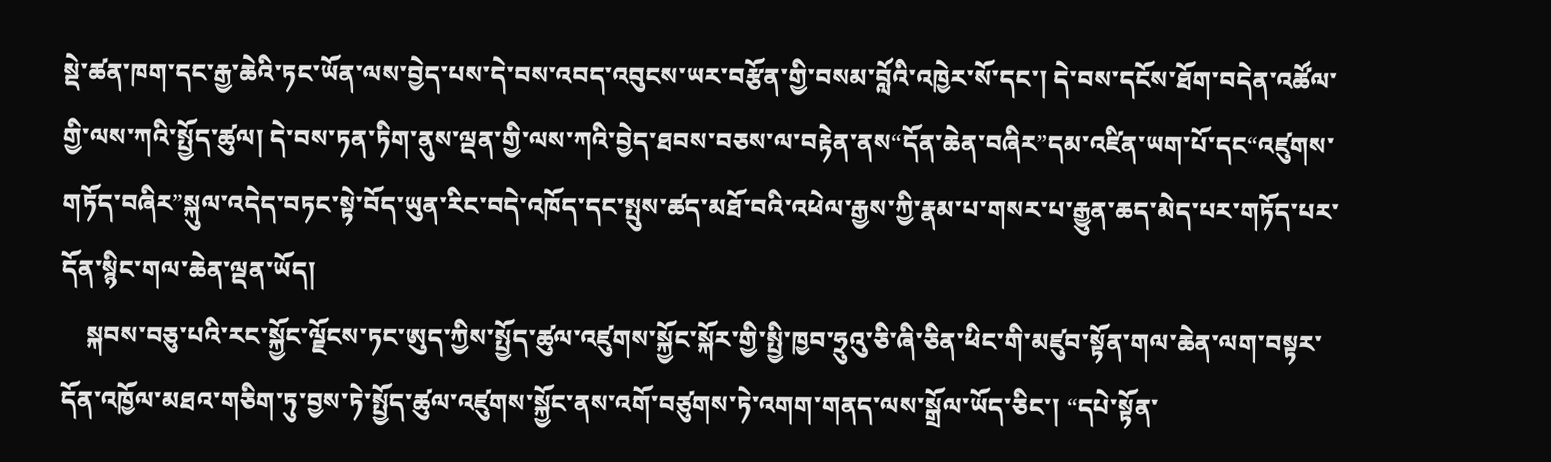སྡེ་ཚན་ཁག་དང་རྒྱ་ཆེའི་ཏང་ཡོན་ལས་བྱེད་པས་དེ་བས་འབད་འབུངས་ཡར་བརྩོན་གྱི་བསམ་བློའི་འཁྱེར་སོ་དང་། དེ་བས་དངོས་ཐོག་བདེན་འཚོལ་གྱི་ལས་ཀའི་སྤྱོད་ཚུལ། དེ་བས་ཏན་ཏིག་ནུས་ལྡན་གྱི་ལས་ཀའི་བྱེད་ཐབས་བཅས་ལ་བརྟེན་ནས“དོན་ཆེན་བཞིར”དམ་འཛིན་ཡག་པོ་དང“འཛུགས་གཏོད་བཞིར”སྐུལ་འདེད་བཏང་སྟེ་བོད་ཡུན་རིང་བདེ་འཁོད་དང་སྤུས་ཚད་མཐོ་བའི་འཕེལ་རྒྱས་ཀྱི་རྣམ་པ་གསར་པ་རྒྱུན་ཆད་མེད་པར་གཏོད་པར་དོན་སྙིང་གལ་ཆེན་ལྡན་ཡོད།
    སྐབས་བཅུ་པའི་རང་སྐྱོང་ལྗོངས་ཏང་ཨུད་ཀྱིས་སྤྱོད་ཚུལ་འཛུགས་སྐྱོང་སྐོར་གྱི་སྤྱི་ཁྱབ་ཧྲུའུ་ཅི་ཞི་ཅིན་ཕིང་གི་མཛུབ་སྟོན་གལ་ཆེན་ལག་བསྟར་དོན་འཁྱོལ་མཐའ་གཅིག་ཏུ་བྱས་ཏེ་སྤྱོད་ཚུལ་འཛུགས་སྐྱོང་ནས་འགོ་བཙུགས་ཏེ་འགག་གནད་ལས་སྒྲོལ་ཡོད་ཅིང་། “དཔེ་སྟོན་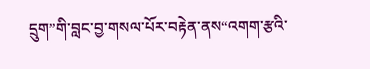དྲུག”གི་བླང་བྱ་གསལ་པོར་བརྟེན་ནས“འགག་རྩའི་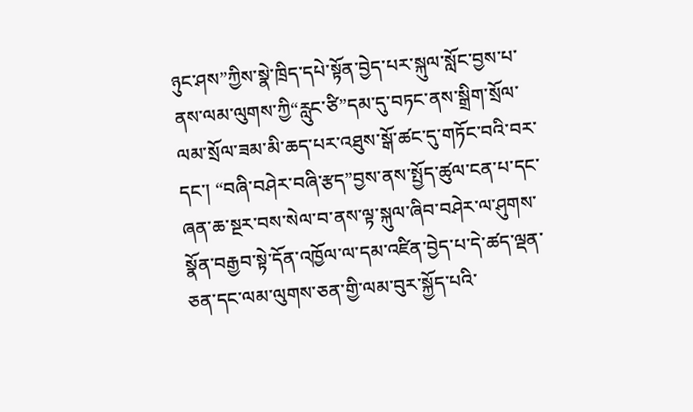ཉུང་ཤས”ཀྱིས་སྣེ་ཁྲིད་དཔེ་སྟོན་བྱེད་པར་སྐུལ་སློང་བྱས་པ་ནས་ལམ་ལུགས་ཀྱི“རླུང་ཙི”དམ་དུ་བཏང་ནས་སྒྲིག་སྲོལ་ལམ་སྲོལ་ཟམ་མི་ཆད་པར་འཐུས་སྒོ་ཚང་དུ་གཏོང་བའི་བར་དང་། “བཞི་བཤེར་བཞི་རྩད”བྱས་ནས་སྤྱོད་ཚུལ་ངན་པ་དང་ཞན་ཆ་སྔར་བས་སེལ་བ་ནས་ལྟ་སྐུལ་ཞིབ་བཤེར་ལ་ཤུགས་སྣོན་བརྒྱབ་སྟེ་དོན་འཁྱོལ་ལ་དམ་འཛིན་བྱེད་པ་དེ་ཚད་ལྡན་ཅན་དང་ལམ་ལུགས་ཅན་གྱི་ལམ་བུར་སྐྱོད་པའི་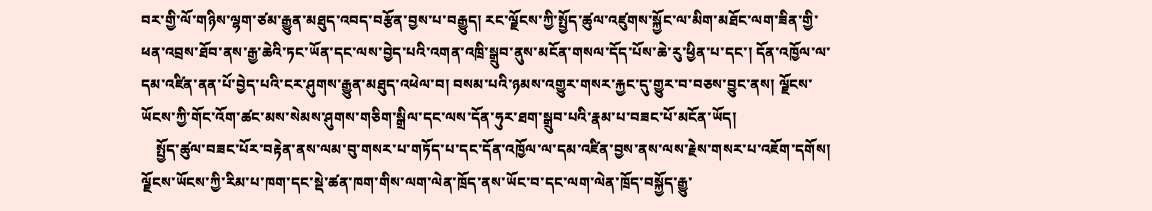བར་གྱི་ལོ་གཉིས་ལྷག་ཙམ་རྒྱུན་མཐུད་འབད་བརྩོན་བྱས་པ་བརྒྱུད། རང་ལྗོངས་ཀྱི་སྤྱོད་ཚུལ་འཛུགས་སྐྱོང་ལ་མིག་མཐོང་ལག་ཟིན་གྱི་ཕན་འབྲས་ཐོབ་ནས་རྒྱ་ཆེའི་ཏང་ཡོན་དང་ལས་བྱེད་པའི་འགན་འཁྲི་སྒྲུབ་ནུས་མངོན་གསལ་དོད་པོས་ཆེ་རུ་ཕྱིན་པ་དང་། དོན་འཁྱོལ་ལ་དམ་འཛིན་ནན་པོ་བྱེད་པའི་ངར་ཤུགས་རྒྱུན་མཐུད་འཕེལ་བ། བསམ་པའི་ཉམས་འགྱུར་གསར་རྐྱང་དུ་གྱུར་བ་བཅས་བྱུང་ནས། ལྗོངས་ཡོངས་ཀྱི་གོང་འོག་ཚང་མས་སེམས་ཤུགས་གཅིག་སྒྲིལ་དང་ལས་དོན་ཧུར་ཐག་སྒྲུབ་པའི་རྣམ་པ་བཟང་པོ་མངོན་ཡོད།
    སྤྱོད་ཚུལ་བཟང་པོར་བརྟེན་ནས་ལམ་བུ་གསར་པ་གཏོད་པ་དང་དོན་འཁྱོལ་ལ་དམ་འཛིན་བྱས་ནས་ལས་རྗེས་གསར་པ་འཇོག་དགོས། ལྗོངས་ཡོངས་ཀྱི་རིམ་པ་ཁག་དང་སྡེ་ཚན་ཁག་གིས་ལག་ལེན་ཁྲོད་ནས་ཡོང་བ་དང་ལག་ལེན་ཁྲོད་བསྐྱོད་རྒྱུ་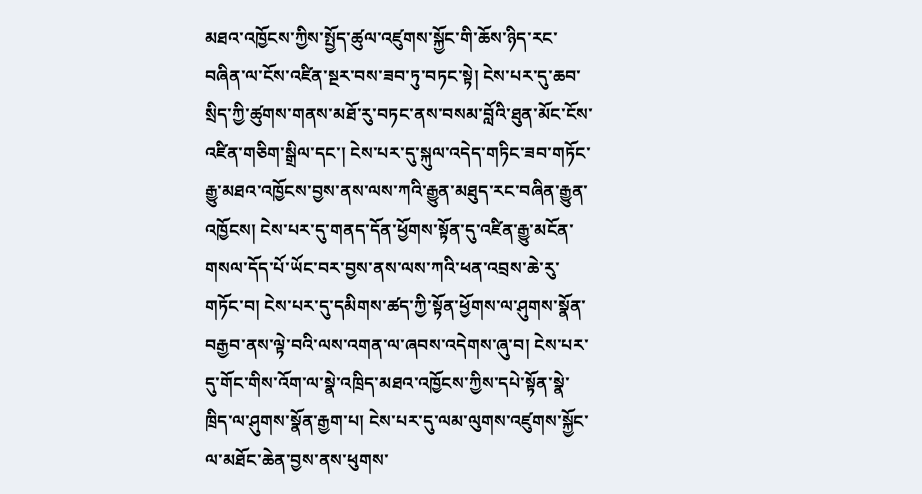མཐའ་འཁྱོངས་ཀྱིས་སྤྱོད་ཚུལ་འཛུགས་སྐྱོང་གི་ཆོས་ཉིད་རང་བཞིན་ལ་ངོས་འཛིན་སྔར་བས་ཟབ་ཏུ་བཏང་སྟེ། ངེས་པར་དུ་ཆབ་སྲིད་ཀྱི་ཚུགས་གནས་མཐོ་རུ་བཏང་ནས་བསམ་བློའི་ཐུན་མོང་ངོས་འཛིན་གཅིག་སྒྲིལ་དང་། ངེས་པར་དུ་སྐུལ་འདེད་གཏིང་ཟབ་གཏོང་རྒྱུ་མཐའ་འཁྱོངས་བྱས་ནས་ལས་ཀའི་རྒྱུན་མཐུད་རང་བཞིན་རྒྱུན་འཁྱོངས། ངེས་པར་དུ་གནད་དོན་ཕྱོགས་སྟོན་དུ་འཛིན་རྒྱུ་མངོན་གསལ་དོད་པོ་ཡོང་བར་བྱས་ནས་ལས་ཀའི་ཕན་འབྲས་ཆེ་རུ་གཏོང་བ། ངེས་པར་དུ་དམིགས་ཚད་ཀྱི་སྟོན་ཕྱོགས་ལ་ཤུགས་སྣོན་བརྒྱབ་ནས་ལྟེ་བའི་ལས་འགན་ལ་ཞབས་འདེགས་ཞུ་བ། ངེས་པར་དུ་གོང་གིས་འོག་ལ་སྣེ་འཁྲིད་མཐའ་འཁྱོངས་ཀྱིས་དཔེ་སྟོན་སྣེ་ཁྲིད་ལ་ཤུགས་སྣོན་རྒྱག་པ། ངེས་པར་དུ་ལམ་ལུགས་འཛུགས་སྐྱོང་ལ་མཐོང་ཆེན་བྱས་ནས་ཕུགས་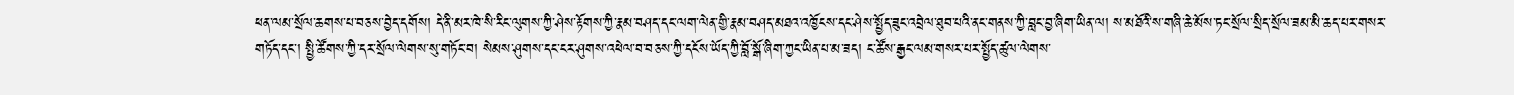ཕན་ལམ་སྲོལ་ཆགས་པ་བཅས་བྱེད་དགོས། དེ་ནི་མར་ཁེ་སི་རིང་ལུགས་ཀྱི་ཤེས་རྟོགས་ཀྱི་རྣམ་བཤད་དང་ལག་ལེན་གྱི་རྣམ་བཤད་མཐའ་འཁྱོངས་དང་ཤེས་སྤྱོད་ཟུང་འབྲེལ་ཐུབ་པའི་ནང་གནས་ཀྱི་བླང་བྱ་ཞིག་ཡིན་ལ། ས་མཐོའི་ས་གཞི་ཆེ་མོས་ཏང་སྲོལ་སྲིད་སྲོལ་ཟམ་མི་ཆད་པར་གསར་གཏོད་དང་། སྤྱི་ཚོགས་ཀྱི་དར་སྲོལ་ལེགས་སུ་གཏོང་བ། སེམས་ཤུགས་དང་ངར་ཤུགས་འཕེལ་བ་བཅས་ཀྱི་དངོས་ཡོད་ཀྱི་བློ་སྒོ་ཞིག་ཀྱང་ཡིན་པ་མ་ཟད། ང་ཚོས་རྒྱང་ལམ་གསར་པར་སྤྱོད་ཚུལ་ལེགས་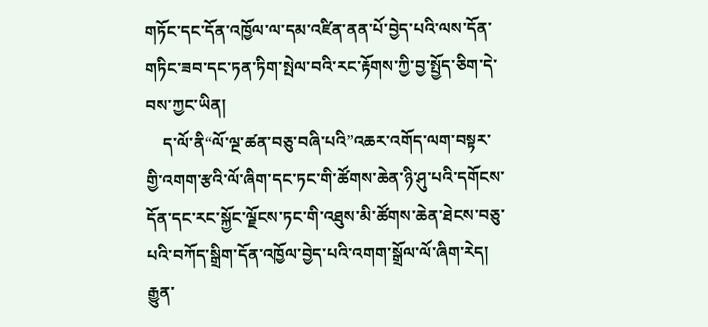གཏོང་དང་དོན་འཁྱོལ་ལ་དམ་འཛིན་ནན་པོ་བྱེད་པའི་ལས་དོན་གཏིང་ཟབ་དང་ཏན་ཏིག་སྤེལ་བའི་རང་རྟོགས་ཀྱི་བྱ་སྤྱོད་ཅིག་དེ་བས་ཀྱང་ཡིན།
    ད་ལོ་ནི“ལོ་ལྔ་ཚན་བཅུ་བཞི་པའི”འཆར་འགོད་ལག་བསྟར་གྱི་འགག་རྩའི་ལོ་ཞིག་དང་ཏང་གི་ཚོགས་ཆེན་ཉི་ཤུ་པའི་དགོངས་དོན་དང་རང་སྐྱོང་ལྗོངས་ཏང་གི་འཐུས་མི་ཚོགས་ཆེན་ཐེངས་བཅུ་པའི་བཀོད་སྒྲིག་དོན་འཁྱོལ་བྱེད་པའི་འགག་སྒྲོལ་ལོ་ཞིག་རེད། རྒྱུན་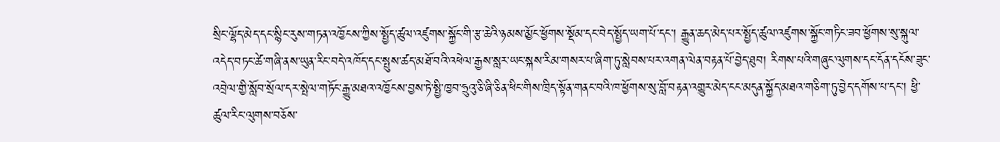སྲིང་ལྷོད་མེད་དང་སྙིང་རུས་གཏན་འཁྱོངས་ཀྱིས་སྤྱོད་ཚུལ་འཛུགས་སྐྱོང་གི་རྩ་ཆེའི་ཉམས་མྱོང་ཕྱོགས་སྡོམ་དང་བེད་སྤྱོད་ཡག་པོ་དང་། རྒྱུན་ཆད་མེད་པར་སྤྱོད་ཚུལ་འཛུགས་སྐྱོང་གཏིང་ཟབ་ཕྱོགས་སུ་སྐུལ་འདེད་བཏང་ཚེ་གཞི་ནས་ཡུན་རིང་བདེ་འཁོད་དང་སྤུས་ཚད་མཐོ་བའི་འཕེལ་རྒྱས་སླར་ཡང་སྐས་རིམ་གསར་པ་ཞིག་ཏུ་སླེབས་པར་འགན་ལེན་བརྟན་པོ་བྱེད་ཐུབ། རིགས་པའི་གཞུང་ལུགས་དང་དོན་དངོས་ཟུང་འབྲེལ་གྱི་སློབ་སྲོལ་དར་སྤེལ་གཏོང་རྒྱུ་མཐའ་འཁྱོངས་བྱས་ཏེ་སྤྱི་ཁྱབ་ཧྲུའུ་ཅི་ཞི་ཅིན་ཕིང་གིས་ཁྲིད་སྟོན་གནང་བའི་ཁ་ཕྱོགས་སུ་བློ་བརྟན་འགྱུར་མེད་ངང་མདུན་སྐྱོད་མཐའ་གཅིག་ཏུ་བྱེད་དགོས་པ་དང་། ཕྱི་ཚུལ་རིང་ལུགས་བཅོས་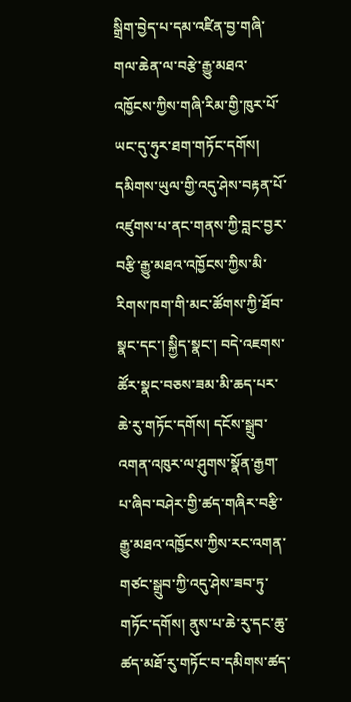སྒྲིག་བྱེད་པ་དམ་འཛིན་བྱ་གཞི་གལ་ཆེན་ལ་བརྩེ་རྒྱུ་མཐའ་འཁྱོངས་ཀྱིས་གཞི་རིམ་གྱི་ཁུར་པོ་ཡང་དུ་ཧུར་ཐག་གཏོང་དགོས། དམིགས་ཡུལ་གྱི་འདུ་ཤེས་བརྟན་པོ་འཛུགས་པ་ནང་གནས་ཀྱི་བླང་བྱར་བརྩི་རྒྱུ་མཐའ་འཁྱོངས་ཀྱིས་མི་རིགས་ཁག་གི་མང་ཚོགས་ཀྱི་ཐོབ་སྣང་དང་། སྐྱིད་སྣང་། བདེ་འཇགས་ཚོར་སྣང་བཅས་ཟམ་མི་ཆད་པར་ཆེ་རུ་གཏོང་དགོས། དངོས་སྒྲུབ་འགན་འཁུར་ལ་ཤུགས་སྣོན་རྒྱག་པ་ཞིབ་བཤེར་གྱི་ཚད་གཞིར་བརྩི་རྒྱུ་མཐའ་འཁྱོངས་ཀྱིས་རང་འགན་གཙང་སྒྲུབ་ཀྱི་འདུ་ཤེས་ཟབ་ཏུ་གཏོང་དགོས། ནུས་པ་ཆེ་རུ་དང་ཆུ་ཚད་མཐོ་རུ་གཏོང་བ་དམིགས་ཚད་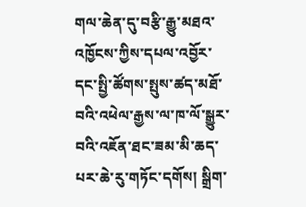གལ་ཆེན་དུ་བརྩི་རྒྱུ་མཐའ་འཁྱོངས་ཀྱིས་དཔལ་འབྱོར་དང་སྤྱི་ཚོགས་སྤུས་ཚད་མཐོ་བའི་འཕེལ་རྒྱས་ལ་ཁ་ལོ་སྒྱུར་བའི་འཇོན་ཐང་ཟམ་མི་ཆད་པར་ཆེ་རུ་གཏོང་དགོས། སྒྲིག་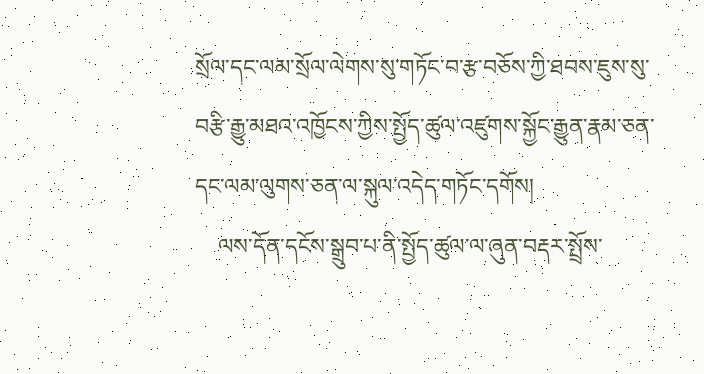སྲོལ་དང་ལམ་སྲོལ་ལེགས་སུ་གཏོང་བ་རྩ་བཅོས་ཀྱི་ཐབས་ཇུས་སུ་བརྩི་རྒྱུ་མཐའ་འཁྱོངས་ཀྱིས་སྤྱོད་ཚུལ་འཛུགས་སྐྱོང་རྒྱུན་རྣམ་ཅན་དང་ལམ་ལུགས་ཅན་ལ་སྐུལ་འདེད་གཏོང་དགོས།
    ལས་དོན་དངོས་སྒྲུབ་པ་ནི་སྤྱོད་ཚུལ་ལ་ཞུན་བརྡར་སྤྲོས་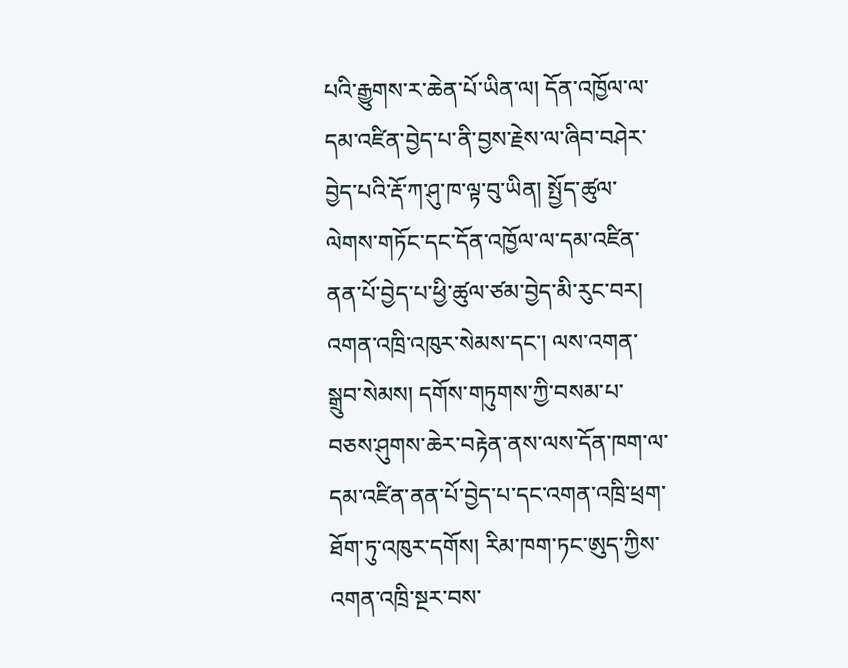པའི་རྒྱུགས་ར་ཆེན་པོ་ཡིན་ལ། དོན་འཁྱོལ་ལ་དམ་འཛིན་བྱེད་པ་ནི་བྱས་རྗེས་ལ་ཞིབ་བཤེར་བྱེད་པའི་རྡོ་ཀ་ཤུ་ཁ་ལྟ་བུ་ཡིན། སྤྱོད་ཚུལ་ལེགས་གཏོང་དང་དོན་འཁྱོལ་ལ་དམ་འཛིན་ནན་པོ་བྱེད་པ་ཕྱི་ཚུལ་ཙམ་བྱེད་མི་རུང་བར། འགན་འཁྲི་འཁུར་སེམས་དང་། ལས་འགན་སྒྲུབ་སེམས། དགོས་གཏུགས་ཀྱི་བསམ་པ་བཅས་ཤུགས་ཆེར་བརྟེན་ནས་ལས་དོན་ཁག་ལ་དམ་འཛིན་ནན་པོ་བྱེད་པ་དང་འགན་འཁྲི་ཕྲག་ཐོག་ཏུ་འཁུར་དགོས། རིམ་ཁག་ཏང་ཨུད་ཀྱིས་འགན་འཁྲི་སྔར་བས་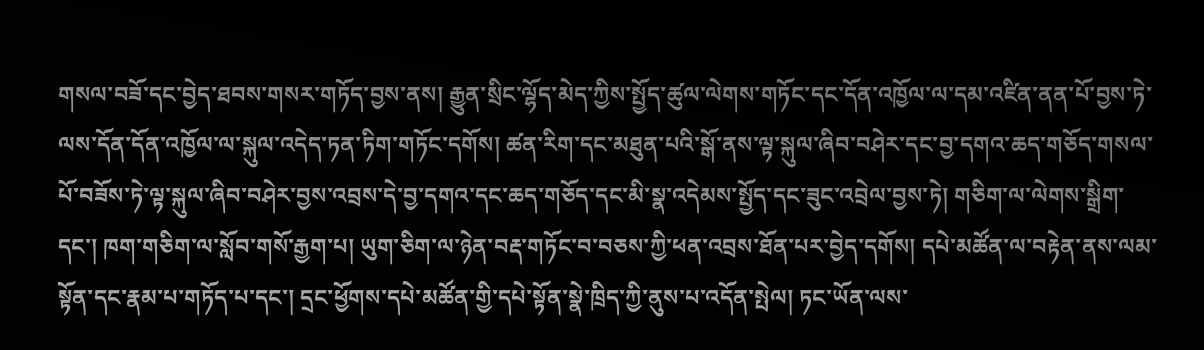གསལ་བཟོ་དང་བྱེད་ཐབས་གསར་གཏོད་བྱས་ནས། རྒྱུན་སྲིང་ལྷོད་མེད་ཀྱིས་སྤྱོད་ཚུལ་ལེགས་གཏོང་དང་དོན་འཁྱོལ་ལ་དམ་འཛིན་ནན་པོ་བྱས་ཏེ་ལས་དོན་དོན་འཁྱོལ་ལ་སྐུལ་འདེད་ཏན་ཏིག་གཏོང་དགོས། ཚན་རིག་དང་མཐུན་པའི་སྒོ་ནས་ལྟ་སྐུལ་ཞིབ་བཤེར་དང་བྱ་དགའ་ཆད་གཅོད་གསལ་པོ་བཟོས་ཏེ་ལྟ་སྐུལ་ཞིབ་བཤེར་བྱས་འབྲས་དེ་བྱ་དགའ་དང་ཆད་གཅོད་དང་མི་སྣ་འདེམས་སྤྱོད་དང་ཟུང་འབྲེལ་བྱས་ཏེ། གཅིག་ལ་ལེགས་སྒྲིག་དང་། ཁག་གཅིག་ལ་སློབ་གསོ་རྒྱག་པ། ཡུག་ཅིག་ལ་ཉེན་བརྡ་གཏོང་བ་བཅས་ཀྱི་ཕན་འབྲས་ཐོན་པར་བྱེད་དགོས། དཔེ་མཚོན་ལ་བརྟེན་ནས་ལམ་སྟོན་དང་རྣམ་པ་གཏོད་པ་དང་། དྲང་ཕྱོགས་དཔེ་མཚོན་གྱི་དཔེ་སྟོན་སྣེ་ཁྲིད་ཀྱི་ནུས་པ་འདོན་སྤེལ། ཏང་ཡོན་ལས་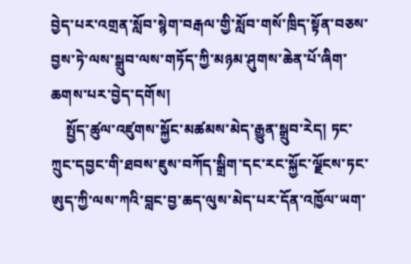བྱེད་པར་འགྲན་སློབ་སྙེག་བརྒལ་གྱི་སློབ་གསོ་ཁྲིད་སྟོན་བཅས་བྱས་ཏེ་ལས་སྒྲུབ་ལས་གཏོད་ཀྱི་མཉམ་ཤུགས་ཆེན་པོ་ཞིག་ཆགས་པར་བྱེད་དགོས།
    སྤྱོད་ཚུལ་འཛུགས་སྐྱོང་མཚམས་མེད་རྒྱུན་སྒྲུབ་རེད། ཏང་ཀྲུང་དབྱང་གི་ཐབས་ཇུས་བཀོད་སྒྲིག་དང་རང་སྐྱོང་ལྗོངས་ཏང་ཨུད་ཀྱི་ལས་ཀའི་བླང་བྱ་ཆད་ལུས་མེད་པར་དོན་འཁྱོལ་ཡག་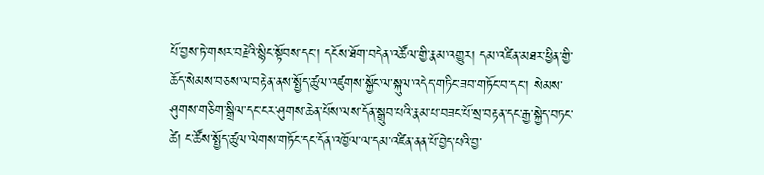པོ་བྱས་ཏེ་གསར་བརྗེའི་སྙིང་སྟོབས་དང་། དངོས་ཐོག་བདེན་འཚོལ་གྱི་རྣམ་འགྱུར། དམ་འཛིན་མཐར་ཕྱིན་གྱི་ཆོད་སེམས་བཅས་ལ་བརྟེན་ནས་སྤྱོད་ཚུལ་འཛུགས་སྐྱོང་ལ་སྐུལ་འདེད་གཏིང་ཟབ་གཏོང་བ་དང་། སེམས་ཤུགས་གཅིག་སྒྲིལ་དང་ངར་ཤུགས་ཆེན་པོས་ལས་དོན་སྒྲུབ་པའི་རྣམ་པ་བཟང་པོ་སྲ་བརྟན་དང་རྒྱ་སྐྱེད་བཏང་ཚེ། ང་ཚོས་སྤྱོད་ཚུལ་ལེགས་གཏོང་དང་དོན་འཁྱོལ་ལ་དམ་འཛིན་ནན་པོ་བྱེད་པའི་བྱ་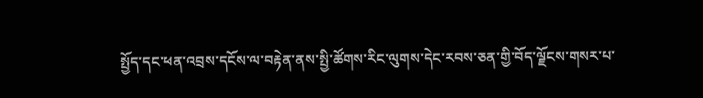སྤྱོད་དང་ཕན་འབྲས་དངོས་ལ་བརྟེན་ནས་སྤྱི་ཚོགས་རིང་ལུགས་དེང་རབས་ཅན་གྱི་བོད་ལྗོངས་གསར་པ་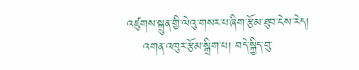འཛུགས་སྐྲུན་གྱི་ལེའུ་གསར་པ་ཞིག་རྩོམ་ཐུབ་ངེས་རེད།
    འགན་འཁུར་རྩོམ་སྒྲིག་པ། བདེ་སྐྱིད་བུ་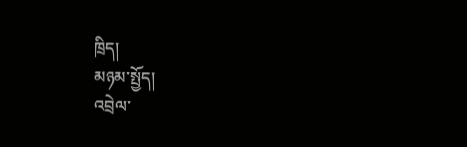ཁྲིད།
མཉམ་སྤྱོད།
འབྲེལ་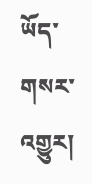ཡོད་གསར་འགྱུར།